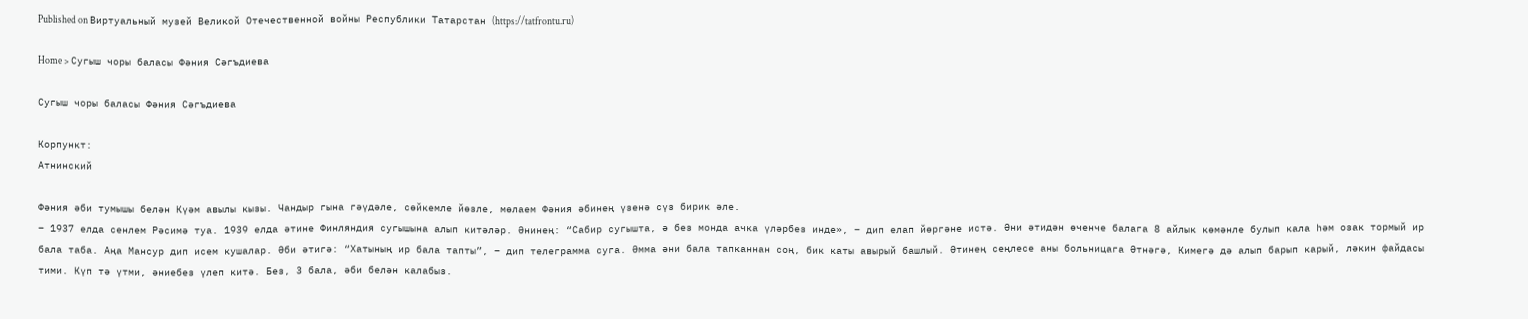Published on Виртуальный музей Великой Отечественной войны Республики Татарстан (https://tatfrontu.ru)

Home > Сугыш чоры баласы Фәния Сәгъдиева

Сугыш чоры баласы Фәния Сәгъдиева

Корпункт:
Атнинский

Фәния әби тумышы белән Күәм авылы кызы. Чандыр гына гәүдәле, сөйкемле йөзле, мөлаем Фәния әбинең үзенә сүз бирик әле.
– 1937 елда сенлем Рәсимә туа. 1939 елда әтине Финляндия сугышына алып китәләр. Әнинең: “Сабир сугышта, ә без монда ачка үләрбез инде», – дип елап йөргәне истә. Әни әтидән өченче балага 8 айлык көмәнле булып кала һәм озак тормый ир бала таба. Аңа Мансур дип исем кушалар. Әби әтигә: “Хатының ир бала тапты”, – дип телеграмма суга. Әмма әни бала тапканнан соң, бик каты авырый башлый. Әтинең сеңлесе аны больницага Әтнәгә, Кимегә дә алып барып карый, ләкин файдасы тими. Күп тә үтми, әниебез үлеп китә. Без, 3 бала, әби белән калабыз.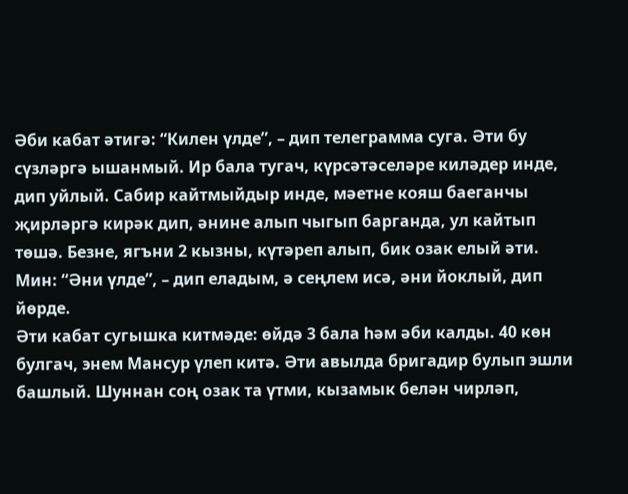Әби кабат әтигә: “Килен үлде”, – дип телеграмма суга. Әти бу сүзләргә ышанмый. Ир бала тугач, күрсәтәселәре киләдер инде, дип уйлый. Сабир кайтмыйдыр инде, мәетне кояш баеганчы җирләргә кирәк дип, әнине алып чыгып барганда, ул кайтып төшә. Безне, ягъни 2 кызны, күтәреп алып, бик озак елый әти. Мин: “Әни үлде”, – дип еладым, ә сеңлем исә, әни йоклый, дип йөрде.
Әти кабат сугышка китмәде: өйдә 3 бала һәм әби калды. 40 көн булгач, энем Мансур үлеп китә. Әти авылда бригадир булып эшли башлый. Шуннан соң озак та үтми, кызамык белән чирләп,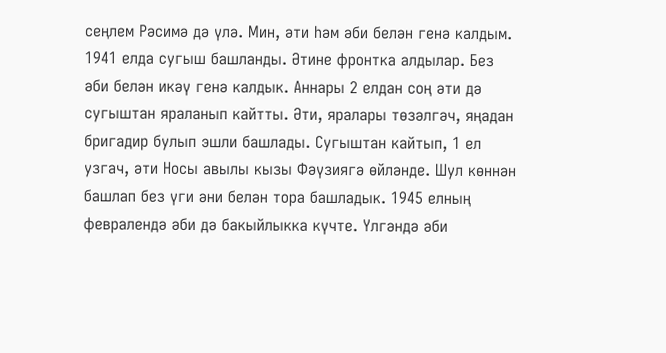сеңлем Рәсимә дә үлә. Мин, әти һәм әби белән генә калдым. 1941 елда сугыш башланды. Әтине фронтка алдылар. Без әби белән икәү генә калдык. Аннары 2 елдан соң әти дә сугыштан яраланып кайтты. Әти, яралары төзәлгәч, яңадан бригадир булып эшли башлады. Сугыштан кайтып, 1 ел узгач, әти Носы авылы кызы Фәүзиягә өйләнде. Шул көннән башлап без үги әни белән тора башладык. 1945 елның февралендә әби дә бакыйлыкка күчте. Үлгәндә әби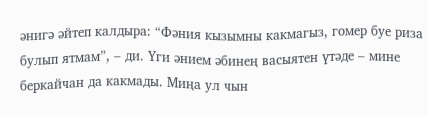әнигә әйтеп калдыра: “Фәния кызымны какмагыз, гомер буе риза булып ятмам”, – ди. Үги әнием әбинең васыятен үтәде – мине беркайчан да какмады. Миңа ул чын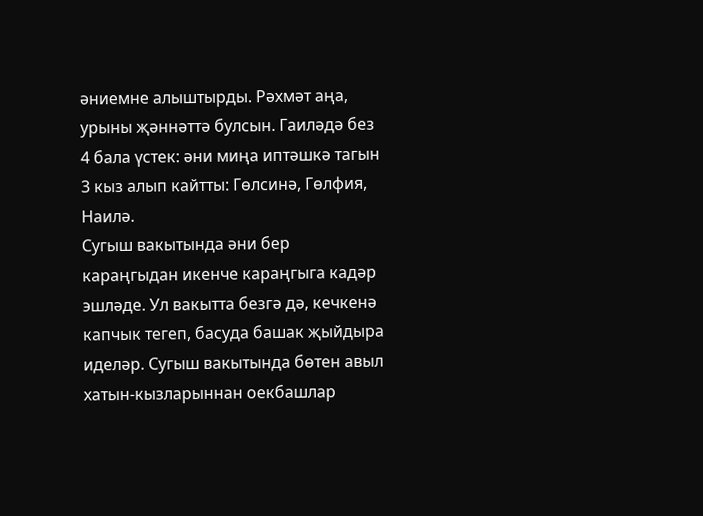әниемне алыштырды. Рәхмәт аңа, урыны җәннәттә булсын. Гаиләдә без 4 бала үстек: әни миңа иптәшкә тагын 3 кыз алып кайтты: Гөлсинә, Гөлфия, Наилә.
Сугыш вакытында әни бер караңгыдан икенче караңгыга кадәр эшләде. Ул вакытта безгә дә, кечкенә капчык тегеп, басуда башак җыйдыра иделәр. Сугыш вакытында бөтен авыл хатын-кызларыннан оекбашлар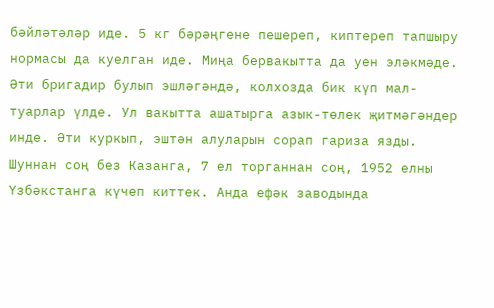бәйләтәләр иде. 5 кг бәрәңгене пешереп, киптереп тапшыру нормасы да куелган иде. Миңа бервакытта да уен эләкмәде.
Әти бригадир булып эшләгәндә, колхозда бик күп мал-туарлар үлде. Ул вакытта ашатырга азык-төлек җитмәгәндер инде. Әти куркып, эштән алуларын сорап гариза язды.
Шуннан соң без Казанга, 7 ел торганнан соң, 1952 елны Үзбәкстанга күчеп киттек. Анда ефәк заводында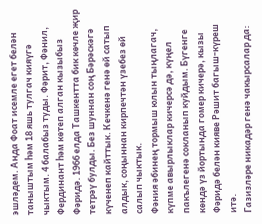эшләдем. Анда Фоат исемле егет белән таныштым һәм 18 яшь тулгач кияүгә чыктым. 4 балабыз туды. Фәрит, Фәнил, Фердинант һәм көтеп алган кызыбыз Фәридә. 1966 елда Ташкентта бик көчле җир тетрәү булды. Без шуннан соң Бәрәскәгә күченеп кайттык. Кечкенә генә өй сатып алдык, соңыннан кирпечтән үзебез өй салып чыктык.
Фәния әбинең тормыш юлын тыңлагач, күпме авырлыклар кичерсә дә, күңел пакълегенә сокланып куйдым. Бүгенге көндә үз йортында гомер кичерә, кызы Фәридә белән кияве Рәшит багыш-күреш итә.
Газизләре никадәр генә чакырсалар да: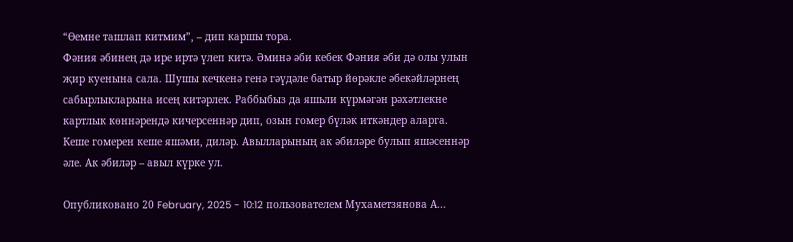“Өемне ташлап китмим”, – дип каршы тора.
Фәния әбинең дә ире иртә үлеп китә. Әминә әби кебек Фәния әби дә олы улын җир куенына сала. Шушы кечкенә генә гәүдәле батыр йөрәкле әбекәйләрнең сабырлыкларына исең китәрлек. Раббыбыз да яшьли күрмәгән рәхәтлекне картлык көннәрендә кичерсеннәр дип, озын гомер бүләк иткәндер аларга. Кеше гомерен кеше яшәми, диләр. Авылларының ак әбиләре булып яшәсеннәр әле. Ак әбиләр – авыл күрке ул.

Опубликовано 20 February, 2025 - 10:12 пользователем Мухаметзянова А...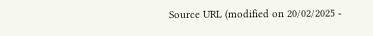Source URL (modified on 20/02/2025 -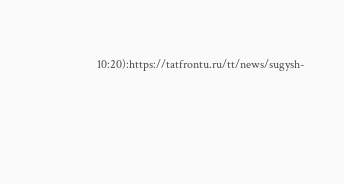10:20):https://tatfrontu.ru/tt/news/sugysh-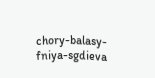chory-balasy-fniya-sgdieva